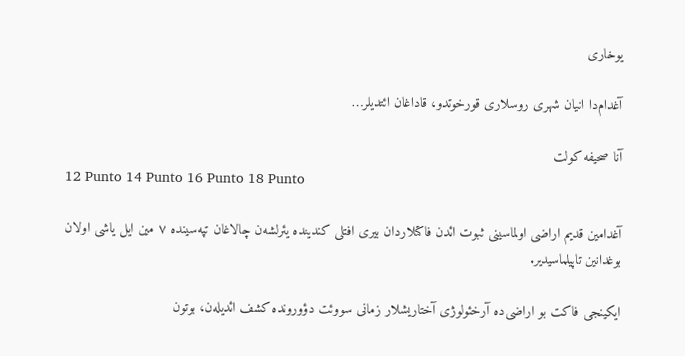یوخاری

آغدام‌دا انیان شهری روسلاری قورخوتدو، قاداغان ائتدیلر…

آنا صحیفه کولت
12 Punto 14 Punto 16 Punto 18 Punto

آغدامین قدیم اراضی اولماسینی ثبوت ائد‌ن فاکتلاردان بیری افتلی کندینده یئرلشه‌ن چالاغان تپه‌سینده ۷ مین ایل یاشی اولان بوغدانین تاپیلماسیدیر.

ایکینجی فاکت بو اراضی‌ده آرخئولوژی آختاریشلار زمانی سووئت دؤورونده کشف ائدیله‌ن، بوتون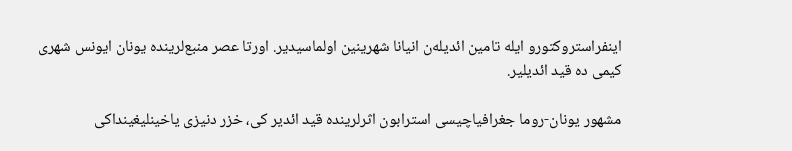اینفراستروکتورو ایله تامین ائدیله‌ن انیانا شهرینین اولماسیدیر. اورتا عصر منبع‌لرینده یونان ایونس شهری کیمی ده قید ائدیلیر.

مشهور یونان-روما جغرافیاچیسی استرابون اثرلرینده قید ائدیر کی، خزر دنیزی یاخینلیغینداکی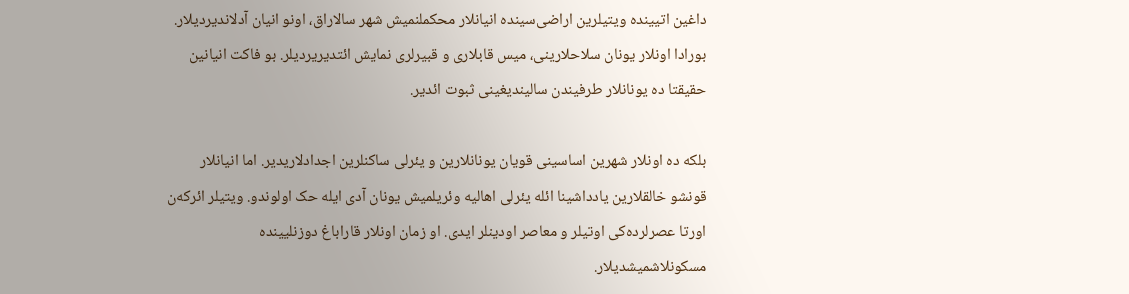داغین اتیینده ویتیلرین اراضی‌سینده انیانلار محکملنمیش شهر سالاراق، اونو انیان آدلاندیردیلار. بورادا اونلار یونان سلاحلارینی، میس قابلاری و قبیرلری نمایش ائتدیریردیلر. بو فاکت انیانین حقیقتا ده یونانلار طرفیندن سالیندیغینی ثبوت ائدیر.

بلکه ده اونلار شهرین اساسینی قویان یونانلارین و یئرلی ساکنلرین اجدادلاریدیر. اما انیانلار قونشو خالقلارین یادداشینا ائله یئرلی اهالیه وئریلمیش یونان آدی ایله حک اولوندو. ویتیلر ائرکه‌ن اورتا عصرلرده‌کی اوتیلر و معاصر اودینلر ایدی. او زمان اونلار قاراباغ دوزنلیینده مسکونلاشمیشدیلار.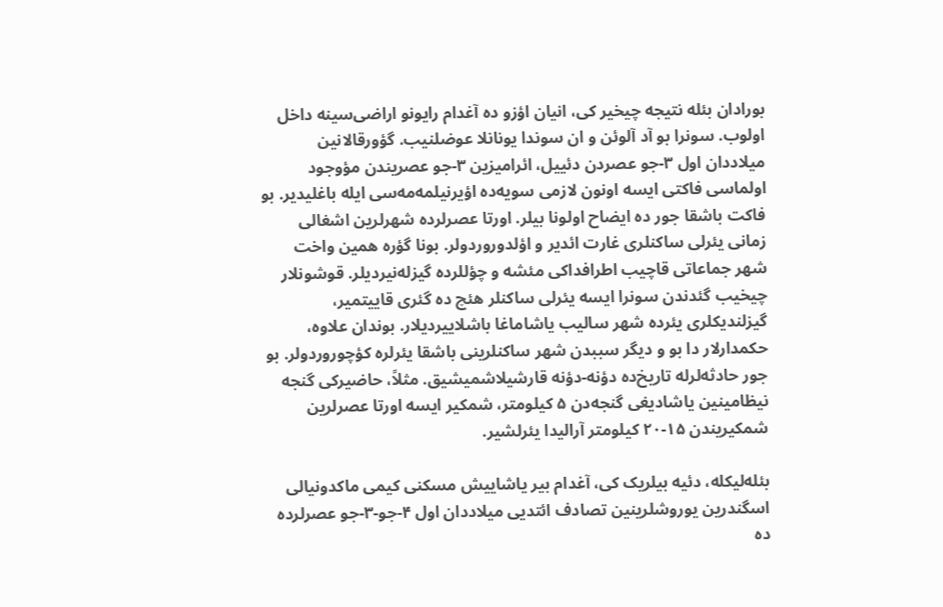بورادان بئله نتیجه چیخیر کی، انیان اؤزو ده آغدام رایونو اراضی‌سینه داخل اولوب. سونرا بو آد آلوئن و ان سوندا یونانلا عوضلنیب. گؤورقالانین میلاددان اول ۳-جو عصردن دئییل، ائرامیزین ۳-جو عصریندن مؤوجود اولماسی فاکتی ایسه اونون لازمی سویه‌ده اؤیرنیلمه‌مه‌سی ایله باغلیدیر. بو فاکت باشقا جور ده ایضاح اولونا بیلر. اورتا عصرلرده شهرلرین اشغالی زمانی یئرلی ساکنلری غارت ائدیر و اؤلدوروردولر. بونا گؤره همین واخت شهر جماعاتی قاچیب اطرافداکی مئشه و چؤللرده گیزله‌نیردیلر. قوشونلار چیخیب گئدندن سونرا ایسه یئرلی ساکنلر هئچ ده گئری قاییتمیر، گیزلندیکلری یئرده شهر سالیب یاشاماغا باشلاییردیلار. بوندان علاوه، حکمدارلار دا بو و دیگر سببدن شهر ساکنلرینی باشقا یئرلره کؤچوروردولر. بو جور حادثه‌لرله تاریخ‌ده دؤنه-دؤنه قارشیلاشمیشیق. مثلاً، حاضیرکی گنجه نیظامینین یاشادیغی گنجه‌دن ۵ کیلومتر، شمکیر ایسه اورتا عصرلرین شمکیریندن ۱۵-۲۰ کیلومتر آرالیدا یئرلشیر.

بئله‌لیکله، دئیه بیلریک کی، آغدام بیر یاشاییش مسکنی کیمی ماکدونیالی اسگندرین یوروشلرینین تصادف ائتدیی میلاددان اول ۴-جو-۳-جو عصرلرده ده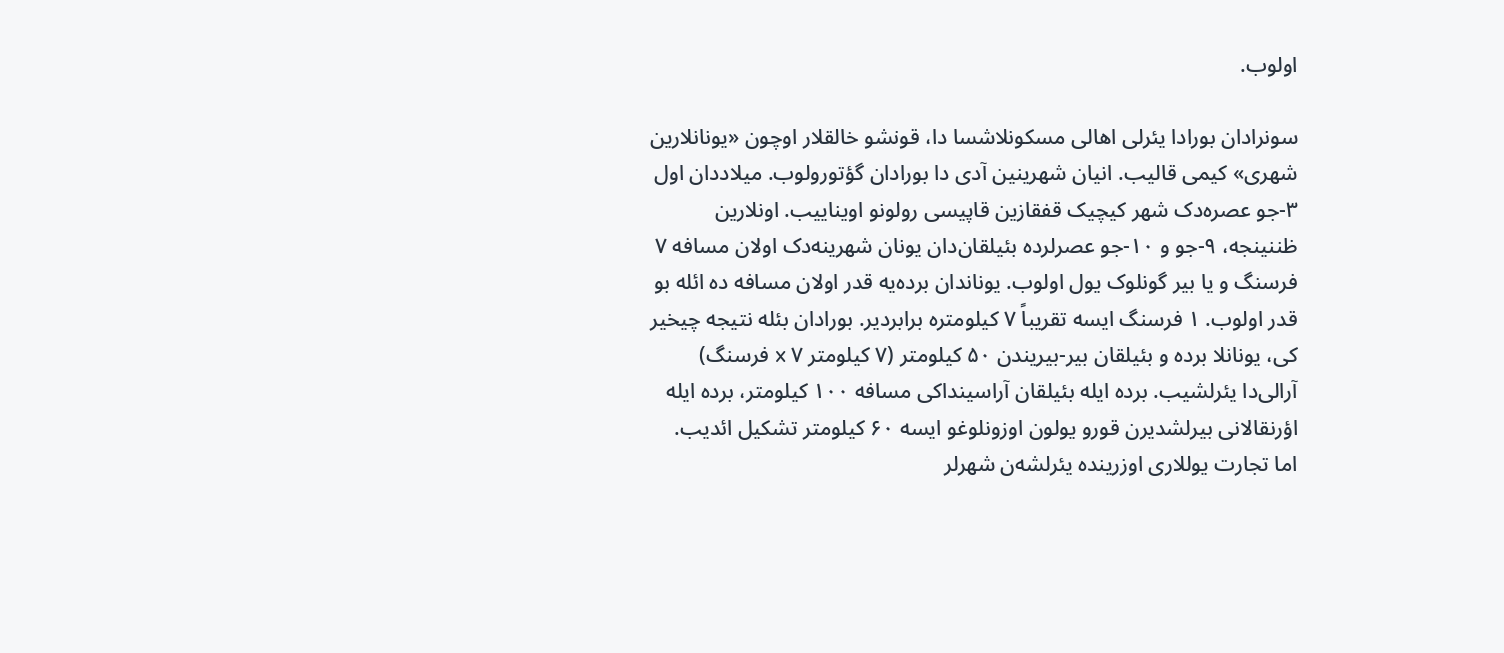اولوب.

سونرادان بورادا یئرلی اهالی مسکونلاشسا دا، قونشو خالقلار اوچون «یونانلارین شهری» کیمی قالیب. انیان شهرینین آدی دا بورادان گؤتورولوب. میلاددان اول ۳-جو عصره‌دک شهر کیچیک قفقازین قاپیسی رولونو اویناییب. اونلارین ظننینجه، ۹-جو و ۱۰-جو عصرلرده بئیلقان‌دان یونان شهرینه‌دک اولان مسافه ۷ فرسنگ و یا بیر گونلوک یول اولوب. یوناندان برده‌یه قدر اولان مسافه ده ائله بو قدر اولوب. ۱ فرسنگ ایسه تقریباً ۷ کیلومتره برابردیر. بورادان بئله نتیجه چیخیر کی، یونانلا برده و بئیلقان بیر-بیریندن ۵۰ کیلومتر (۷ کیلومتر x ۷ فرسنگ) آرالی‌دا یئرلشیب. برده ایله بئیلقان آراسینداکی مسافه ۱۰۰ کیلومتر، برده ایله اؤرنقالانی بیرلشدیرن قورو یولون اوزونلوغو ایسه ۶۰ کیلومتر تشکیل ائدیب. اما تجارت یوللاری اوزرینده یئرلشه‌ن شهرلر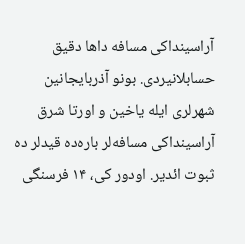آراسینداکی مسافه داها دقیق حسابلانیردی. بونو آذربایجانین شهرلری ایله یاخین و اورتا شرق آراسینداکی مسافه‌لر باره‌ده قیدلر ده ثبوت ائدیر. اودور کی، ۱۴ فرسنگی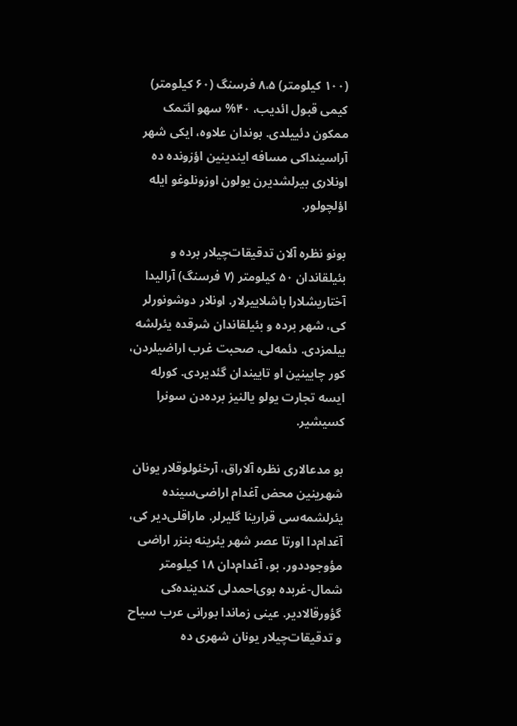(۱۰۰ کیلومتر) ۸،۵ فرسنگ (۶۰ کیلومتر) کیمی قبول ائدیب، ۴۰% سهو ائتمک ممکون دئییلدی. بوندان علاوه، ایکی شهر آراسینداکی مسافه ایندینین اؤزونده ده اونلاری بیرلشدیرن یولون اوزونلوغو ایله اؤلچولور.

بونو نظره آلان تدقیقات‌چیلار برده و بئیلقاندان ۵۰ کیلومتر (۷ فرسنگ) آرالیدا آختاریشلارا باشلاییرلار. اونلار دوشونورلر کی، شهر برده و بئیلقاندان شرقده یئرلشه بیلمزدی. دئمه‌لی، صحبت غرب اراضیلردن، کور چایینین او تاییندان گئدیردی. کورله ایسه تجارت یولو یالنیز برده‌دن سونرا کسیشیر.

بو مدعالاری نظره آلاراق، آرخئولوقلار یونان شهرینین محض آغدام اراضی‌سینده یئرلشمه‌سی قرارینا گلیرلر. ماراقلی‌دیر کی، آغدام‌دا اورتا عصر شهر یئرینه بنزر اراضی مؤوجوددور. بو، آغدام‌دان ۱۸ کیلومتر شمال-غربده بوی‌احمدلی کندینده‌کی گؤورقالادیر. عینی زماندا بورانی عرب سیاح و تدقیقات‌چیلار یونان شهری ده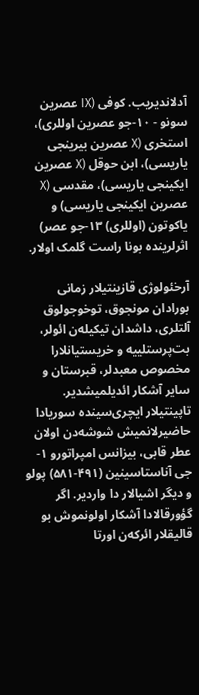آدلاندیریب. کوفی (IX عصرین سونو - ۱۰-جو عصرین اوللری)، استخری (X عصرین بیرینجی یاریسی)، ابن حوقل (X عصرین ایکینجی یاریسی)، مقدسی (X عصرین ایکینجی یاریسی) و یاکوتون (اوللری) ۱۳-جو عصر) اثرلرینده بونا راست گلمک اولار.

آرخئولوژی قازینتیلار زمانی بورادان مونجوق، توخوجولوق آلتلری، داشدان تیکیله‌ن ائولر، بت‌پرستلییه و خریستیانلارا مخصوص معبدلر، قبرستان و سایر آشکار ائدیلمیشدیر. تاپینتیلار ایچری‌سینده سوریادا حاضیرلانمیش شوشه‌دن اولان عطر قابی، بیزانس امپراتورو ۱-جی آناستاسینین (۴۹۱-۵۸۱) پولو و دیگر اشیالار دا واردیر. اگر گؤورقالادا آشکار اولونموش بو قالیقلار ائرکه‌ن اورتا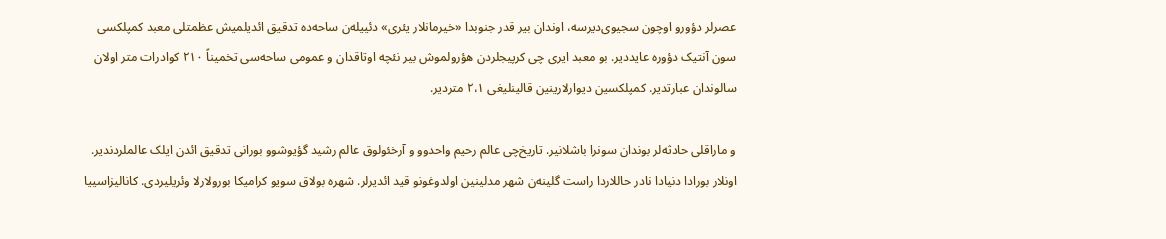عصرلر دؤورو اوچون سجیوی‌دیرسه، اوندان بیر قدر جنوبدا «خیرمانلار یئری» دئییله‌ن ساحه‌ده تدقیق ائدیلمیش عظمتلی معبد کمپلکسی سون آنتیک دؤوره عایددیر. بو معبد ایری چی کرپیجلردن هؤرولموش بیر نئچه اوتاقدان و عمومی ساحه‌سی تخمیناً ۲۱۰ کوادرات متر اولان سالوندان عبارتدیر. کمپلکسین دیوارلارینین قالینلیغی ۲،۱ متردیر.

و ماراقلی حادثه‌لر بوندان سونرا باشلانیر. تاریخ‌چی عالم رحیم واحدوو و آرخئولوق عالم رشید گؤیوشوو بورانی تدقیق ائد‌ن ایلک عالملردندیر. اونلار بورادا دنیادا نادر حاللاردا راست گلینه‌ن شهر مدلینین اولدوغونو قید ائدیرلر. شهره بولاق سویو کرامیکا بورولارلا وئریلیردی. کانالیزاسییا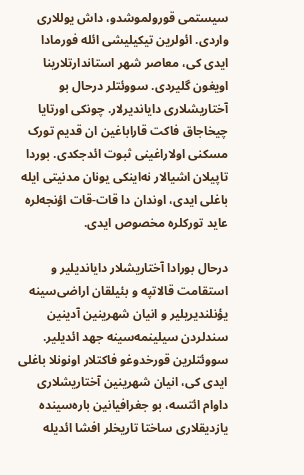سیستمی قورولموشدو، داش یوللاری واردی. ائولرین تیکیلیشی ائله فورمادا ایدی کی، معاصر شهر استاندارتلارینا اویغون گلیردی. سووئتلر درحال بو آختاریشلاری دایاندیرلار. چونکی اورتایا چیخاجاق فاکت قاراباغین ان قدیم تورک مسکنی اولاراغینی ثبوت ائد‌جکدی. بوردا تاپیلان اشیالار نه‌اینکی یونان مدنیتی ایله باغلی ایدی، اوندان دا قات-قات اؤنجه‌لره عاید تورکلره مخصوص ایدی.

درحال بورادا آختاریشلار دایاندیلیر و استقامت قالاتپه و بئیلقان اراضی‌سینه یؤنلندیریلیر و انیان شهرینین آدینین سندلردن سیلینمه‌سینه جهد ائدیلیر. سووئتلرین قورخدوغو فاکتلار اونونلا باغلی ایدی کی، انیان شهرینین آختاریشلاری داوام ائتسه، بو جغرافیانین باره‌سینده یازدیقلاری ساختا تاریخلر افشا ائدیله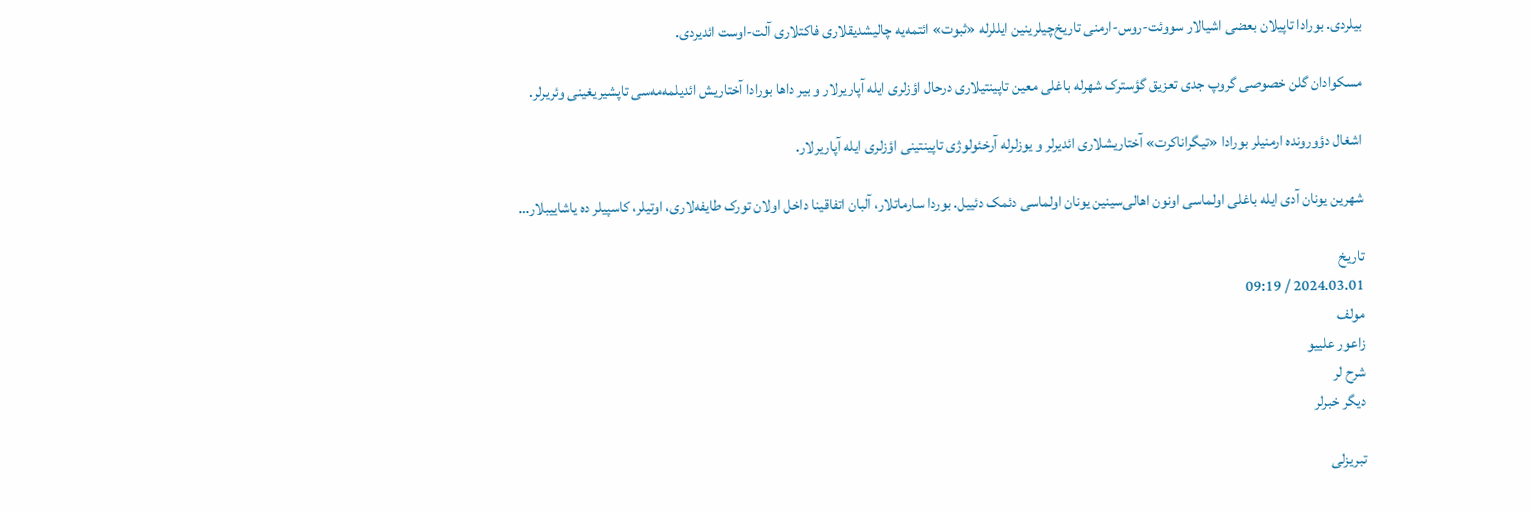بیلردی. بورادا تاپیلان بعضی اشیالار سووئت-روس-ارمنی تاریخ‌چیلرینین ایللرله «ثبوت» ائتمه‌یه چالیشدیقلاری فاکتلاری آلت-اوست ائدیردی.

مسکوادان گلن خصوصی گروپ جدی تعزیق گؤسترک شهرله باغلی معین تاپینتیلاری درحال اؤزلری ایله آپاریرلار و بیر داها بورادا آختاریش ائدیلمه‌مه‌سی تاپشیریغینی وئریرلر.

اشغال دؤورونده ارمنیلر بورادا «تیگراناکرت» آختاریشلاری ائدیرلر و یوزلرله آرخئولوژی تاپینتینی اؤزلری ایله آپاریرلار.

شهرین یونان آدی ایله باغلی اولماسی اونون اهالی‌سینین یونان اولماسی دئمک دئییل. بوردا سارماتلار، آلبان اتفاقینا داخل اولان تورک طایفه‌لاری، اوتیلر، کاسپیلر ده یاشاییبلار…

تاریخ
2024.03.01 / 09:19
مولف
زاعور علییو
شرح لر
دیگر خبرلر

تبریزلی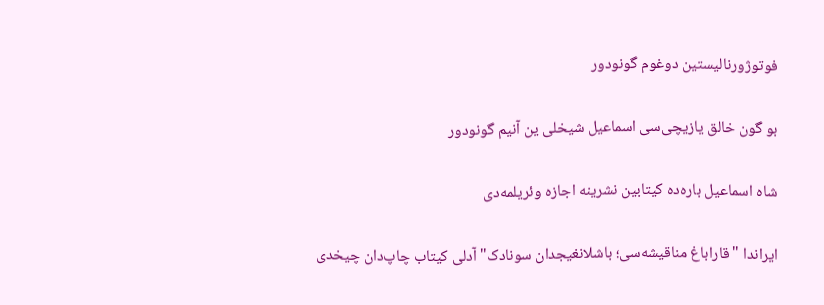فوتوژورنالیستین دوغوم گونودور

بو گون خالق یازیچی‌سی اسماعیل شیخلی ‌ین آنیم گونودور

شاه اسماعیل باره‌ده کیتابین نشرینه اجازه وئریلمه‌دی

ایراندا "قاراباغ مناقیشه‌سی؛ باشلانغیجدان سونادک" آدلی کیتاب چاپ‌دان چیخدی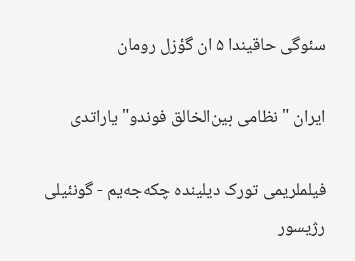سئوگی حاقیندا ۵ ان گؤزل رومان

ایران "نظامی بین‌الخالق فوندو" یاراتدی

فیلملریمی تورک دیلینده چکه‌جه‌یم - گونئیلی رژیسور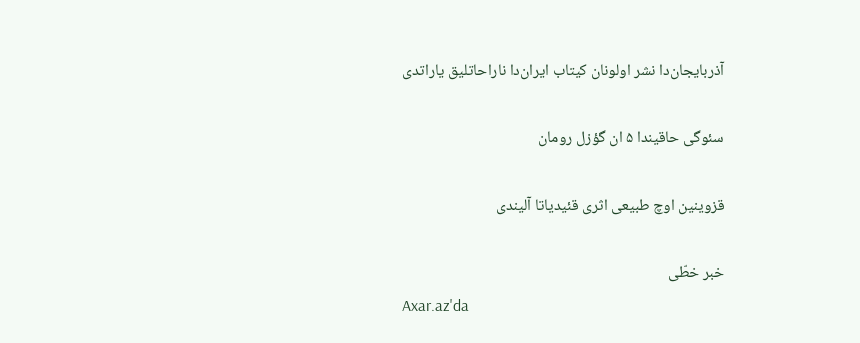آذربایجان‌دا نشر اولونان کیتاب ایران‌دا ناراحاتلیق یاراتدی

سئوگی حاقیندا ۵ ان گؤزل رومان

قزوینین اوچ طبیعی اثری قئیدیاتا آلیندی

خبر خطّی
Axar.az'da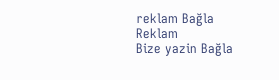reklam Bağla
Reklam
Bize yazin Bağla